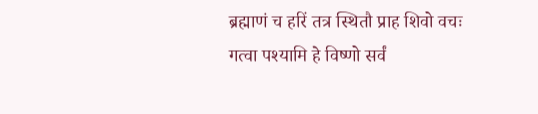ब्रह्माणं च हरिं तत्र स्थितौ प्राह शिवो वचः
गत्वा पश्यामि हे विष्णो सर्वं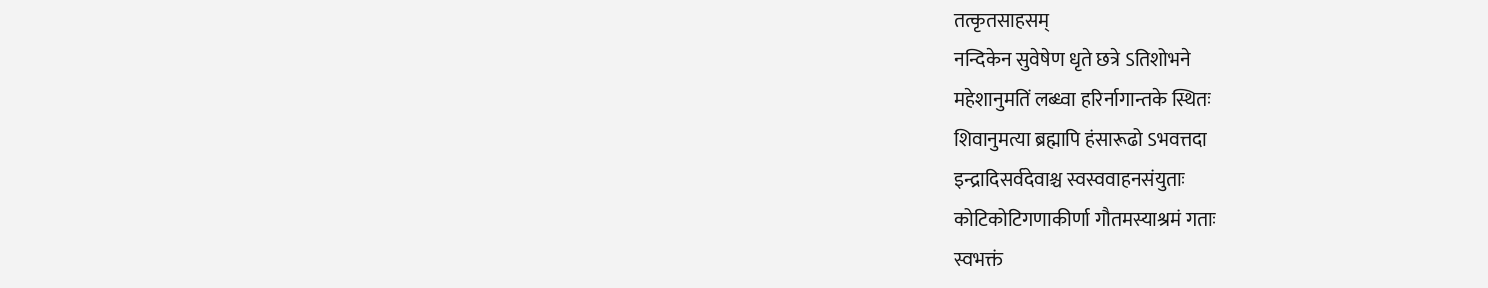तत्कृतसाहसम्
नन्दिकेन सुवेषेण धृते छत्रे ऽतिशोभने
महेशानुमतिं लब्ध्वा हरिर्नागान्तके स्थितः
शिवानुमत्या ब्रह्मापि हंसारूढो ऽभवत्तदा
इन्द्रादिसर्वदेवाश्च स्वस्ववाहनसंयुताः
कोटिकोटिगणाकीर्णा गौतमस्याश्रमं गताः
स्वभक्तं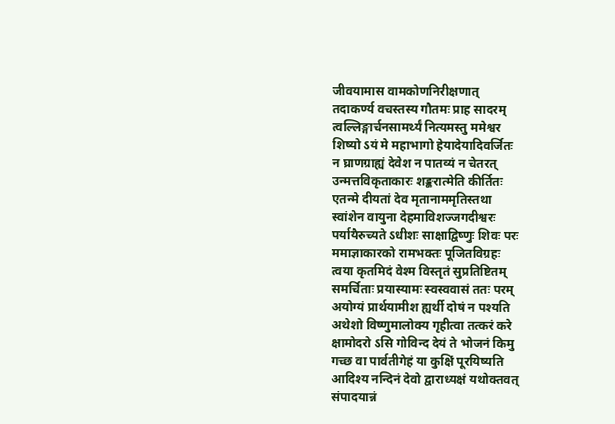जीवयामास वामकोणनिरीक्षणात्
तदाकर्ण्य वचस्तस्य गौतमः प्राह सादरम्
त्वल्लिङ्गार्चनसामर्थ्यं नित्यमस्तु ममेश्वर
शिष्यो ऽयं मे महाभागो हेयादेयादिवर्जितः
न घ्राणग्राह्यं देवेश न पातव्यं न चेतरत्
उन्मत्तविकृताकारः शङ्करात्मेति कीर्तितः
एतन्मे दीयतां देव मृतानाममृतिस्तथा
स्वांशेन वायुना देहमाविशज्जगदीश्वरः
पर्यायैरुच्यते ऽधीशः साक्षाद्विष्णुः शिवः परः
ममाज्ञाकारको रामभक्तः पूजितविग्रहः
त्वया कृतमिदं वेश्म विस्तृतं सुप्रतिष्टितम्
समर्चिताः प्रयास्यामः स्वस्ववासं ततः परम्
अयोग्यं प्रार्थयामीश ह्यर्थी दोषं न पश्यति
अथेशो विष्णुमालोक्य गृहीत्वा तत्करं करे
क्षामोदरो ऽसि गोविन्द देयं ते भोजनं किमु
गच्छ वा पार्वतीगेहं या कुक्षिं पूरयिष्यति
आदिश्य नन्दिनं देवो द्वाराध्यक्षं यथोक्तवत्
संपादयान्नं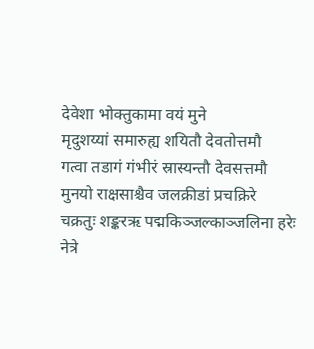देवेशा भोक्तुकामा वयं मुने
मृदुशय्यां समारुह्य शयितौ देवतोत्तमौ
गत्वा तडागं गंभीरं स्रास्यन्तौ देवसत्तमौ
मुनयो राक्षसाश्चैव जलक्रीडां प्रचक्रिरे
चक्रतुः शङ्करऋ पद्मकिञ्जल्काञ्जलिना हरेः
नेत्रे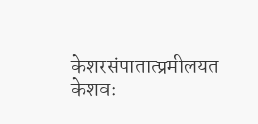केशरसंपातात्प्रमीलयत केशवः